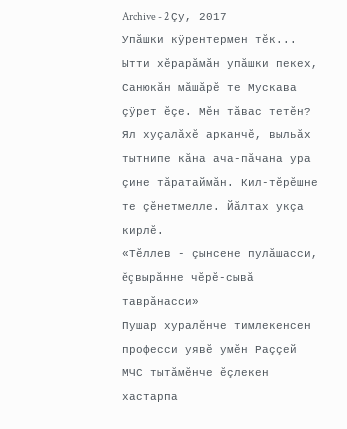Archive - 2 Çу, 2017
Упăшки кÿрентермен тĕк...
Ытти хĕрарăмăн упăшки пекех, Санюкăн мăшăрĕ те Мускава çÿрет ĕçе. Мĕн тăвас тетĕн? Ял хуçалăхĕ арканчĕ, выльăх тытнипе кăна ача-пăчана ура çине тăратаймăн. Кил-тĕрĕшне те çĕнетмелле. Йăлтах укçа кирлĕ.
«Тĕллев - çынсене пулăшасси, ĕç вырăнне чĕрĕ-сывă таврăнасси»
Пушар хуралĕнче тимлекенсен професси уявĕ умĕн Раççей МЧС тытăмĕнче ĕçлекен хастарпа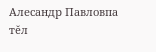Алесандр Павловпа тĕл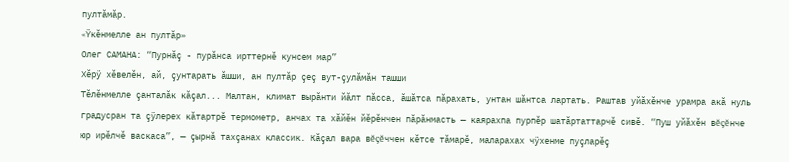пултăмăр.
«Ÿкĕнмелле ан пултăр»
Олег САМАНА: “Пурнăç - пурăнса ирттернĕ кунсем мар”
Хĕрÿ хĕвелĕн, ай, çунтарать ăшши, ан пултăр çеç вут-çулăмăн ташши
Тĕлĕнмелле çанталăк кăçал... Малтан, климат вырăнти йăлт пăсса, ăшăтса пăрахать, унтан шăнтса лартать. Раштав уйăхĕнче урамра акă нуль градусран та çÿлерех кăтартрĕ термометр, анчах та хăйĕн йĕрĕнчен пăрăнмасть — каярахпа пурпĕр шатăртаттарчĕ сивĕ. “Пуш уйăхĕн вĕçĕнче юр ирĕлчĕ васкаса”, — çырнă тахçанах классик. Кăçал вара вĕçĕччен кĕтсе тăмарĕ, маларахах чÿхенме пуçларĕç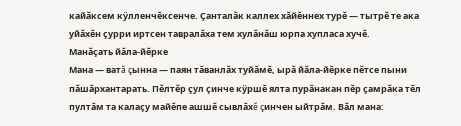кайăксем кÿлленчĕксенче. Çанталăк каллех хăйĕннех турĕ — тытрĕ те ака уйăхĕн çурри иртсен тавралăха тем хулăнăш юрпа хупласа хучĕ.
Манăçать йăла-йĕрке
Мана — ватă çынна — паян тăванлăх туйăмĕ, ырă йăла-йĕрке пĕтсе пыни пăшăрхантарать. Пĕлтĕр çул çинче кÿршĕ ялта пурăнакан пĕр çамрăка тĕл пултăм та калаçу майĕпе ашшĕ сывлăхĕ çинчен ыйтрăм. Вăл мана: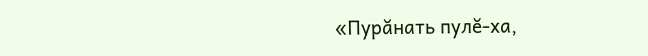«Пурăнать пулĕ-ха,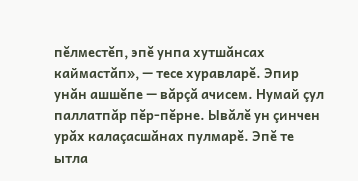пĕлместĕп, эпĕ унпа хутшăнсах каймастăп», — тесе хуравларĕ. Эпир унăн ашшĕпе — вăрçă ачисем. Нумай çул паллатпăр пĕр-пĕрне. Ывăлĕ ун çинчен урăх калаçасшăнах пулмарĕ. Эпĕ те ытла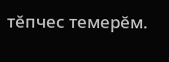тĕпчес темерĕм.